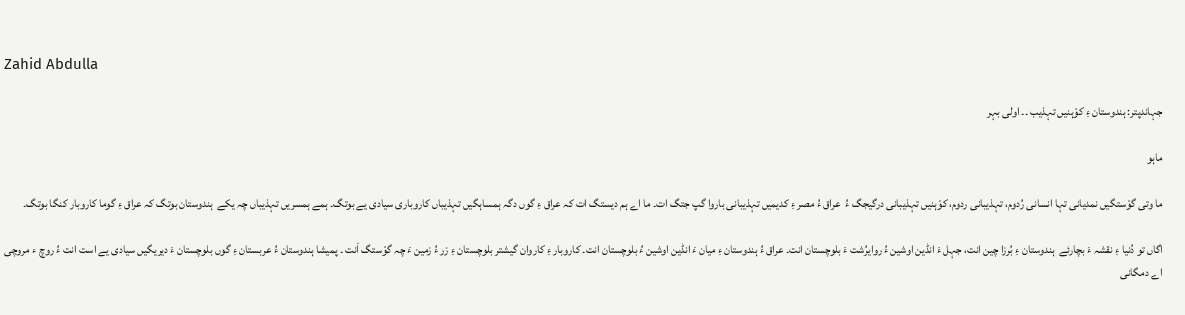Zahid Abdulla

جہاندپتر: ہندوستان ءِ کوْہنیں تہذیب ۔۔ اولی بہر

ماہو

ما وتی گوْستگیں نمدیانی تہا انسانی رُدوم، تہذیبانی ردوم، کوْہنیں تہذیبانی درگیجگ ءُ  عراق ءُ مصر ءِ کدیمیں تہذیبانی باروا گپ جتگ ات۔ ما اے ہم دیستگ ات کہ عراق ءِ گوں دگہ ہمساہگیں تہذیباں کاروباری سیادی یے بوتگ۔ ہمے ہمسریں تہذیباں چہ یکے  ہندوستان بوتگ کہ عراق ءِ گوما کاروبار کنگا بوتگ۔

اگاں تو دُنیا ءِ نقشہ ءَ بچارئے  ہندوستان ءِ بُرزا چین انت، جہل ءَ انڈین اوشین ءُ روایرُشت ءَ بلوچستان انت۔ عراق ءُ ہندوستان ءِ میان ءَ انڈین اوشین ءُ بلوچستان انت۔ کاروبار ءِ کاروان گیشتر بلوچستان ءِ زر ءُ زمین ءَ چہ گوْستگ اَنت ۔ پمیشا ہندوستان ءُ عربستان ءِ گوں بلوچستان ءَ دیریگیں سیادی یے است انت ءُ روچ ء مروچی اے دمگانی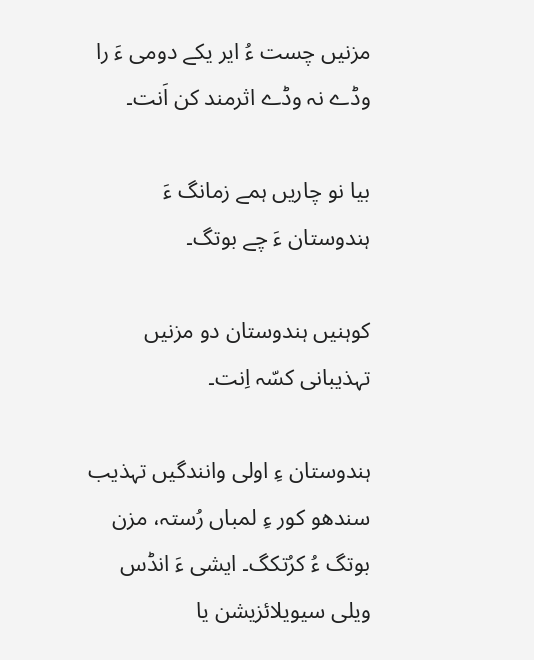مزنیں چست ءُ ایر یکے دومی ءَ را وڈے نہ وڈے اثرمند کن اَنت۔

بیا نو چاریں ہمے زمانگ ءَ ہندوستان ءَ چے بوتگ۔

کوہنیں ہندوستان دو مزنیں تہذیبانی کسّہ اِنت۔

ہندوستان ءِ اولی وانندگیں تہذیب سندھو کور ءِ لمباں رُستہ، مزن بوتگ ءُ کرُتکگ۔ ایشی ءَ انڈس ویلی سیویلائزیشن یا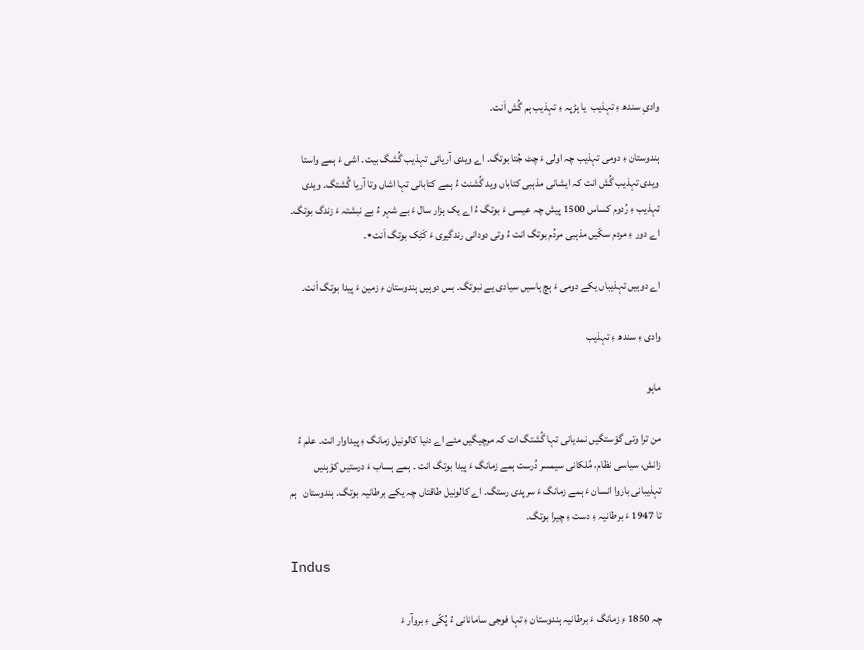وادیِ سندھ ءِ تہذیب  یا ہڑپہ ءِ تہذیب ہم گُش اَنت۔

ہندوستان ءِ دومی تہذیب چہ اولی ءَ چٹ جُتا بوتگ۔ اے ویدی آریائی تہذیب گُشگ بیت۔ اشی ءَ ہمے واستا ویدی تہذیب گُش انت کہ ایشانی مذہبی کتاباں وید گُشنت ءُ ہمے کتابانی تہا اشاں وتا آریا گُشتگ۔ ویدی تہذیب ءِ رُدوم کساس 1500 پیش چہ عیسی ءَ بوتگ ءُ اے یک ہزار سال ءَ بے شہر ءُ بے نبشتہ ءَ زندگ بوتگ۔ اے دور ءِ مردم سکّیں مذہبی مردُم بوتگ انت ءُ وتی دودانی رندگیری ءَ کَٹِک بوتگ اَنت٭۔

اے دوہیں تہذیباں یکے دومی ءَ ہچ ہاسیں سیادی یے نبوتگ۔ بس دوہیں ہندوستان ءِ زمین ءَ پیدا بوتگ اَنت۔

وادی ءِ سندھ ءِ تہذیب

ماہو

من ترا وتی گوْستگیں نمدیانی تہا گُشتگ ات کہ مرچیگیں مئے اے دنیا کالونیل زمانگ ءِ پیداوار انت۔ علم ءُ زانش، سیاسی نظام، مُلکانی سیمسر دُرست ہمے زمانگ ءَ پیدا بوتگ انت ۔ ہمے ہساب ءَ درستیں کوْہنیں تہذیبانی باروا انسان ءَ ہمے زمانگ ءَ سرپدی رستگ۔ اے کالونیل طاقتاں چہ یکے برطانیہ بوتگ۔ ہندوستان   ہم تا 1947 ءَ برطانیہ ءِ دست ءِ چیرا بوتگ۔

Indus

چہ 1850 ءِ زمانگ ءَ برطانیہ ہندوستان ءِ تہا فوجی سامانانی ءُ پُکّی ءِ بروآر ءَ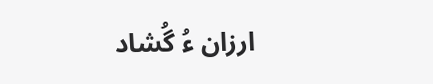ارزان ءُ گُشاد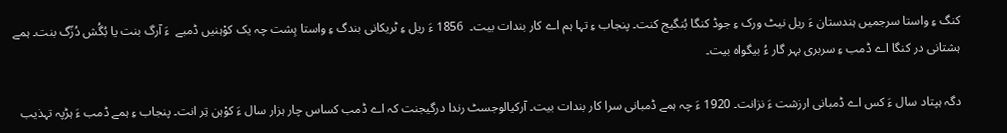کنگ ءِ واستا سرجمیں ہندستان ءَ ریل نیٹ ورک ءِ جوڈ کنگا بُنگیج کنت۔ پنجاب ءِ تہا ہم اے کار بندات بیت۔  1856 ءَ ریل ءِ ٹریکانی بندگ ءِ واستا ہِشت چہ یک کوْہنیں ڈمبے  ءَ آرگ بنت یا بُگُش دُزّگ بنت۔ ہمے ہشتانی در کنگا اے ڈمب ءِ سربری بہر گار ءُ بیگواہ بیت۔

دگہ ہپتاد سال ءَ کس اے ڈمبانی ارزشت ءَ نزانت۔ 1920 ءَ چہ ہمے ڈمبانی سرا کار بندات بیت۔ آرکیالوجسٹ رندا درگیجنت کہ اے ڈمب کساس چار ہزار سال ءَ کوْہن تِر انت۔ پنجاب ءِ ہمے ڈمب ءَ ہڑپہ تہذیب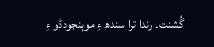گُشنت۔ رندا ترا سندھ ءِ موہنجودڈو ءِ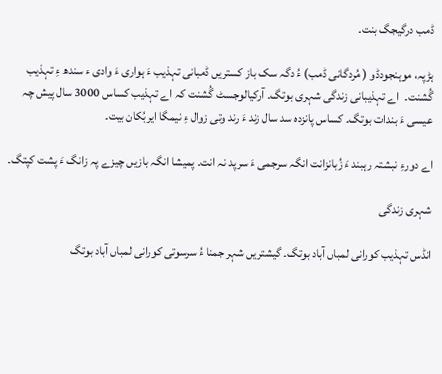ڈمب درگیجگ بنت۔

ہڑپہ، موہنجودڈو ( مُردگانی ڈمب) ءُ دگہ سک باز کستریں ڈمبانی تہذیب ءَ ہواری ءَ وادی ء سندھ ءِ تہذیب گُشنت۔  اے تہذیبانی زندگی شہری بوتگ۔ آرکیالوجسٹ گُشنت کہ اے تہذیب کساس 3000 سال پیش چہ عیسی ءَ بندات بوتگ۔ کساس پانزدہ سد سال زند ءَ رند وتی زوال ءِ نیمگا ایربُکان بیت۔

اے دورءِ نبشتہ رہبند ءَ زُبانزانت انگہ سرجمی ءَ سرپد نہ انت۔ پمیشا انگہ بازیں چیزے پہ زانگ ءَ پشت کپتگ۔

شہری زندگی

انڈس تہذیب کورانی لمباں آباد بوتگ۔ گیشتریں شہر جمنا ءُ سرسوتی کورانی لمباں آباد بوتگ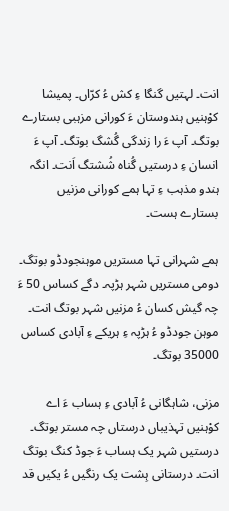انت۔ لہتیں گنگا ءِ کش ءُ کرّاں۔ پمیشا کوْہنیں ہندوستان ءَ کورانی مزہبی بستارے بوتگ۔ آپ ءَ را زندگی گُشگ بوتگ۔ آپ ءَ انسان ءِ درستیں گُناہ شُشتگ اَنت۔ انگہ ہندو مذہب ءِ تہا ہمے کورانی مزنیں بستارے ہست۔

ہمے شہرانی تہا مستریں موہنجودڈو بوتگ۔ دومی مستریں شہر ہڑپہ۔ دگے کساس 50 ءَ چہ گیش کسان ءُ مزنیں شہر بوتگ انت۔ موہن جودڈو ءُ ہڑپہ ءِ ہریکے ءِ آبادی کساس 35000 بوتگ۔

مزنی، شاہگانی ءُ آبادی ءِ ہساب ءَ اے کوْہنیں تہذیباں درستاں چہ مستر بوتگ۔ درستیں شہر یک ہساب ءَ جوڈ کنگ بوتگ انت۔ درستانی ہِشت یک رنگیں ءُ یکیں قد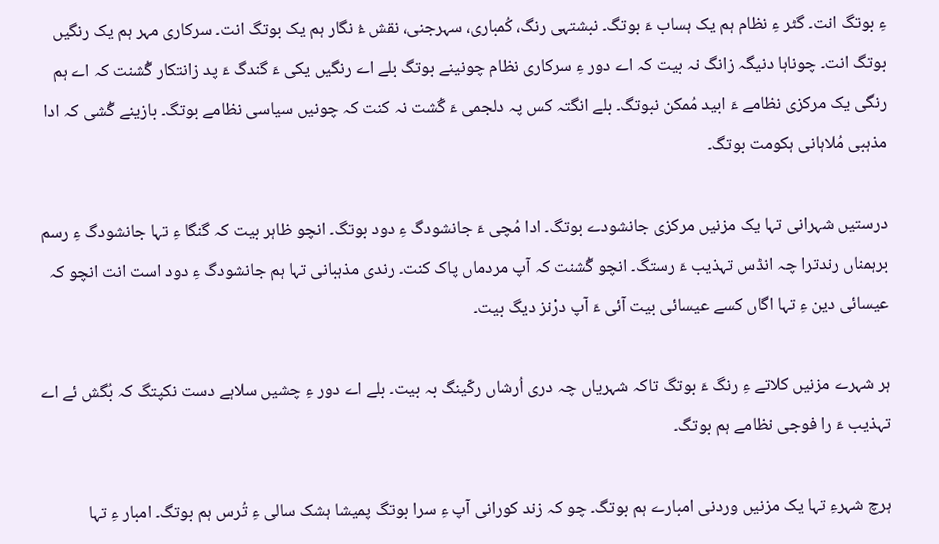ءِ بوتگ انت۔ گٹر ءِ نظام ہم یک ہساب ءَ بوتگ۔ نبشتہی رنگ، کُمباری، سہرجنی، نقش ءُ نگار ہم یک بوتگ انت۔ سرکاری مہر ہم یک رنگیں بوتگ انت۔ چوناہا دنیگہ زانگ نہ بیت کہ اے دور ءِ سرکاری نظام چونینے بوتگ بلے اے رنگیں یکی ءَ گندگ ءَ پد زانتکار گُشنت کہ اے ہم رنگی یک مرکزی نظامے ءَ ابید مُمکن نبوتگ۔ بلے انگتہ کس پہ دلجمی ءَ گُشت نہ کنت کہ چونیں سیاسی نظامے بوتگ۔ بازینے گُشی کہ ادا مذہبی مُلاہانی ہکومت بوتگ۔

درستیں شہرانی تہا یک مزنیں مرکزی جانشودے بوتگ۔ ادا مُچی ءَ جانشودگ ءِ دود بوتگ۔ انچو ظاہر بیت کہ گنگا ءِ تہا جانشودگ ءِ رسم برہمناں رندترا چہ انڈس تہذیب ءَ رستگ۔ انچو گُشنت کہ آپ مردماں پاک کنت۔ رندی مذہبانی تہا ہم جانشودگ ءِ دود است انت انچو کہ عیسائی دین ءِ تہا اگاں کسے عیسائی بیت آئی ءَ آپ درْنز دیگ بیت۔

ہر شہرے مزنیں کلاتے ءِ رنگ ءَ بوتگ تاکہ شہریاں چہ دری اُرشاں رکّینگ بہ بیت۔ بلے اے دور ءِ چشیں سلاہے دست نکپتگ کہ بُگش ئے اے تہذیب ءَ را فوجی نظامے ہم بوتگ۔

ہرچ شہرءِ تہا یک مزنیں وردنی امبارے ہم بوتگ۔ چو کہ زند کورانی آپ ءِ سرا بوتگ پمیشا ہشک سالی ءِ تُرس ہم بوتگ۔ امبار ءِ تہا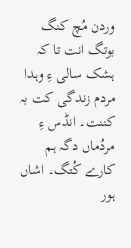وردن مُچ کنگ بوتگ انت تا کہ  ہشک سالی ءِ وہدا مردم زندگی کت بہ کننت۔ انڈس ءِ مردُماں دگہ ہم کارے کُتگ۔ اشاں ہور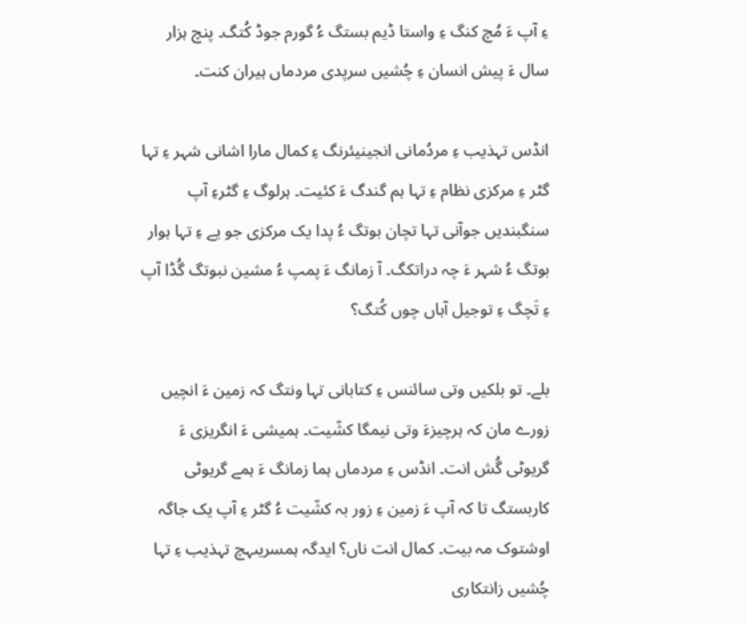ءِ آپ ءَ مُچ کنگ ءِ واستا ڈیم بستگ ءُ گورم جوڈ کُتگ۔ پنچ ہزار سال ءَ پیش انسان ءِ چُشیں سرپدی مردماں ہیران کنت۔

انڈس تہذیب ءِ مردُمانی انجینیئرنگ ءِ کمال مارا اشانی شہر ءِ تہا گٹر ءِ مرکزی نظام ءِ تہا ہم گندگ ءَ کئیت۔ ہرلوگ ءِ گٹرءِ آپ سنگبندیں جوآنی تہا تچان بوتگ ءُ پدا یک مرکزی جو یے ءِ تہا ہوار بوتگ ءُ شہر ءَ چہ دراتکگ۔ آ زمانگ ءَ پمپ ءُ مشین نبوتگ گُڈا آپ ءِ تَچگ ءِ توجیل آہاں چوں کُتگ؟

بلے۔ تو بلکیں وتی سائنس ءِ کتابانی تہا ونتگ کہ زمین ءَ انچیں زورے مان کہ ہرچیزءَ وتی نیمگا کشّیت۔ ہمیشی ءَ انگریزی ءَ گریوٹی گُش انت۔ انڈس ءِ مردماں ہما زمانگ ءَ ہمے گریوٹی کاربستگ تا کہ آپ ءَ زمین ءِ زور بہ کشّیت ءُ گٹر ءِ آپ یک جاگہ اوشتوک مہ بیت۔ کمال انت ناں؟ ایدگہ ہمسریںہچ تہذیب ءِ تہا چُشیں زانتکاری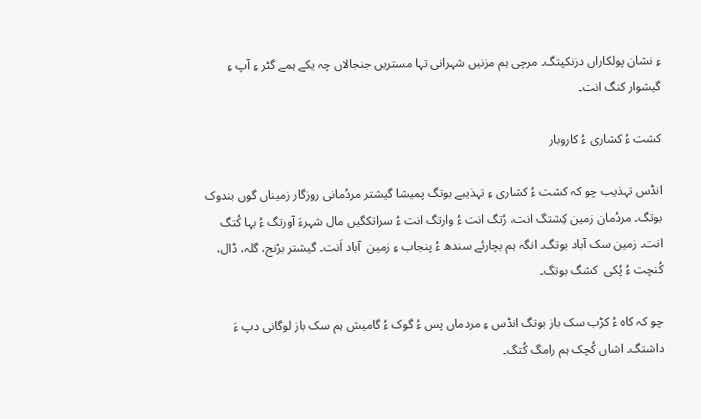ءِ نشان پولکاراں دزنکپتگ۔ مرچی ہم مزنیں شہرانی تہا مستریں جنجالاں چہ یکے ہمے گٹر ءِ آپ ءِ گیشوار کنگ انت۔

کشت ءُ کشاری ءُ کاروبار

انڈس تہذیب چو کہ کشت ءُ کشاری ءِ تہذیبے بوتگ پمیشا گیشتر مردُمانی روزگار زمیناں گوں بندوک بوتگ۔ مردُمان زمین کِشتگ انت، رُتگ انت ءُ وارتگ انت ءُ سراتکگیں مال شہرءَ آورتگ ءُ بہا کُتگ انت۔ زمین سک آباد بوتگ۔ انگہ ہم بچارئے سندھ ءُ پنجاب ءِ زمین  آباد اَنت۔ گیشتر برْنج، گلہ، ڈال، کُنچت ءُ پُکی  کشگ بوتگ۔

چو کہ کاہ ءُ کڑب سک باز بوتگ انڈس ءِ مردماں پس ءُ گوک ءُ گامیش ہم سک باز لوگانی دپ ءَ داشتگ۔ اشاں کُچک ہم رامگ کُتگ۔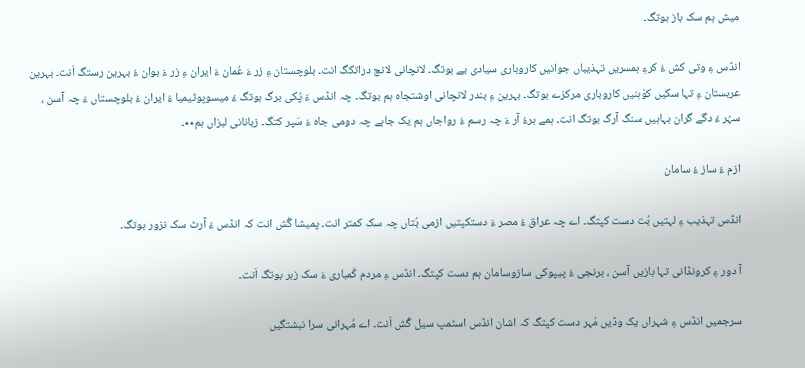میش ہم سک باز بوتگ۔

انڈس ءِ وتی کش ءُ کرءِ ہمسریں تہذیباں جوانیں کاروباری سیادی یے بوتگ۔ لانچانی لانچ دراتکگ انت۔ بلوچستان ءِ زر ءَ عُمان ءَ ایران ءِ زر ءَ بوان ءُ بہرین رستگ اَنت۔ بہرین عربستان ءِ تہا سکیں کوْہنیں کاروباری مرکزے بوتگ۔ بہرین ءِ بندر لانچانی اوشتجاہ ہم بوتگ۔ چہ انڈس ءَ پُکی برگ بوتگ ءُ میسوپوٹیمیا ءُ ایران ءُ بلوچستاں ءَ چہ آسن ، سہُر ءُ دگے گران بہاہیں سنگ آرگ بوتگ انت۔ ہمے برءُ آر ءَ چہ رسم ءُ رواجاں ہم یک جاہے چہ دومی جاہ ءَ سَپر کتگ۔ زبانانی لبزاں ہم٭٭۔

ازم ءُ ساز ءُ سامان

انڈس تہذیب ءِ لہتیں بُت دست کپتگ۔ اے چہ عراق ءُ مصر ءَ دستکپتیں ازمی بُتاں چہ سک کمتر انت۔ پمیشا گُش انت کہ انڈس ءَ آرٹ سک نزور بوتگ۔

آ دور ءِ کرونڈانی تہا بازیں آسن ، برنجی ءُ پیپوکی سازوسامان ہم دست کپتگ۔ انڈس ءِ مردم کُمباری ءَ سک زبر بوتگ اَنت۔

سرجمیں انڈس ءِ شہراں یک وڈیں مُہر دست کپتگ کہ اشان انڈس اسٹمپ سیل گُش اَنت۔ اے مُہرانی سرا نبشتگیں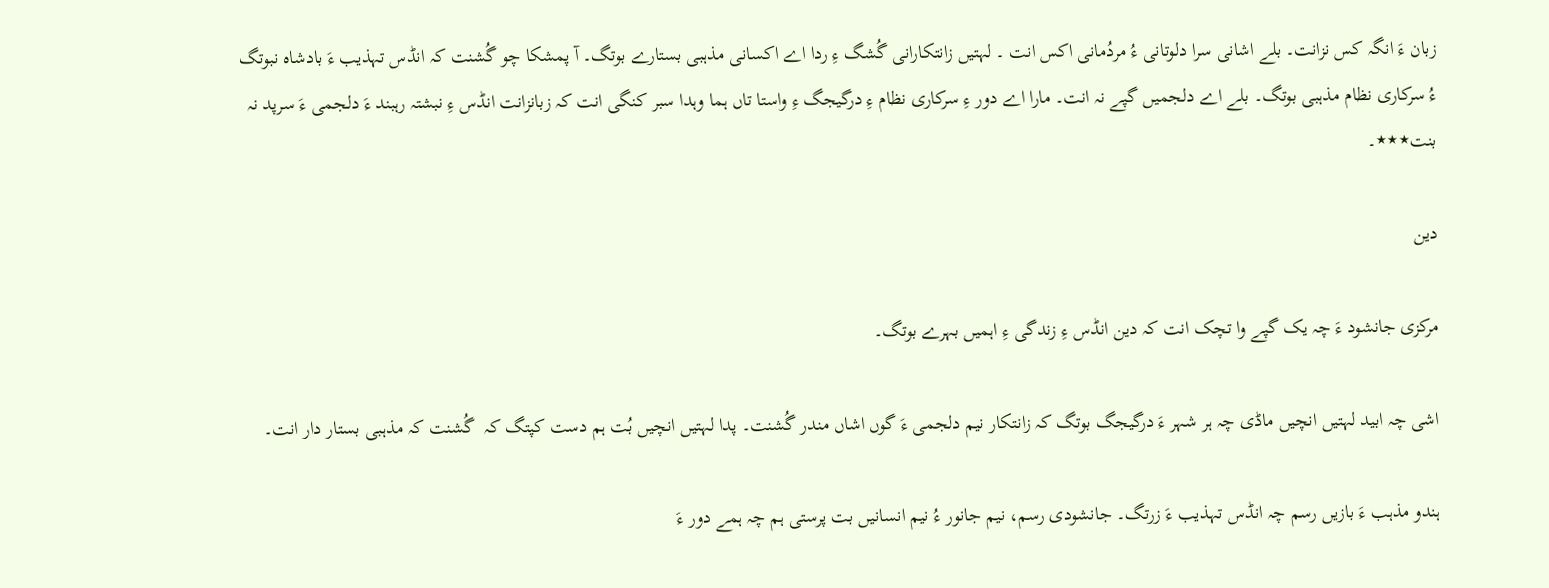زبان ءَ انگہ کس نزانت۔ بلے اشانی سرا دلوتانی ءُ مردُمانی اکس انت ۔ لہتیں زانتکارانی گُشگ ءِ ردا اے اکسانی مذہبی بستارے بوتگ۔ آ پمشکا چو گُشنت کہ انڈس تہذیب ءَ بادشاہ نبوتگ ءُ سرکاری نظام مذہبی بوتگ۔ بلے اے دلجمیں گپے نہ انت۔ مارا اے دور ءِ سرکاری نظام ءِ درگیجگ ءِ واستا تاں ہما وہدا سبر کنگی انت کہ زبانزانت انڈس ءِ نبشتہ رہبند ءَ دلجمی ءَ سرپد نہ بنت٭٭٭۔

دین

مرکزی جانشود ءَ چہ یک گپے وا تچک انت کہ دین انڈس ءِ زندگی ءِ اہمیں بہرے بوتگ۔

اشی چہ ابید لہتیں انچیں ماڈی چہ ہر شہر ءَ درگیجگ بوتگ کہ زانتکار نیم دلجمی ءَ گوں اشاں مندر گُشنت۔ پدا لہتیں انچیں بُت ہم دست کپتگ کہ  گُشنت کہ مذہبی بستار دار انت۔

ہندو مذہب ءَ بازیں رسم چہ انڈس تہذیب ءَ زرتگ۔ جانشودی رسم، نیم جانور ءُ نیم انسانیں بت پرستی ہم چہ ہمے دور ءَ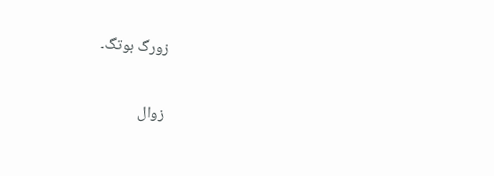زورگ بوتگ۔

زوال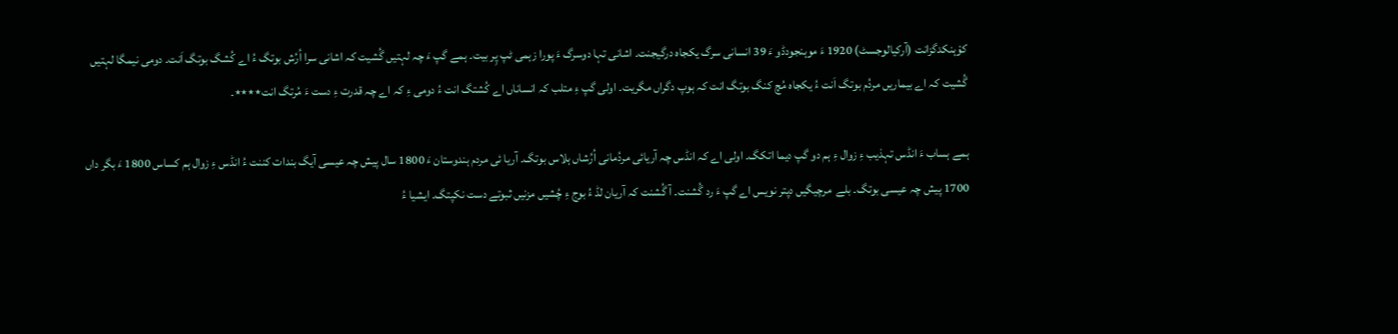کوْہنکدگزانت (آرکیالوجسٹ) 1920 ءَ موہنجودڈو ءَ 39 انسانی سرگ یکجاہ درگیجنت۔ اشانی تہا دوسرگ ءَ پورا زہمی ٹپ پِر بیت۔ ہمے گپ ءَ چہ لہتیں گُشیت کہ اشانی سرا اُرُش بوتگ ءُ اے کُشگ بوتگ اَنت۔ دومی نیمگا لہتیں گُشیت کہ اے بیماریں مردُم بوتگ اَنت ءُ یکجاہ مُچ کنگ بوتگ انت کہ ہوپ دگراں مگریت۔ اولی گپ ءِ متلب کہ انساناں اے کُشتگ انت ءُ دومی ءِ کہ اے چہ قدرت ءِ دست ءَ مُرتگ انت٭٭٭٭۔

ہمے ہساب ءَ انڈس تہذیب ءِ زوال ءِ ہم دو گپ دیما اتکگ۔ اولی اے کہ انڈس چہ آریائی مردُمانی اُرُشاں ہلاس بوتگ۔ آریا ئی مردم ہندوستان ءَ 1800 سال پیش چہ عیسی آیگ بندات کننت ءُ انڈس ءِ زوال ہم کساس 1800 ءَ بگر داں 1700 پیش چہ عیسی بوتگ۔ بلے  مرچیگیں دپتر نویس اے گپ ءَ رد گُشنت۔ آ گُشنت کہ آریان لڈ ءُ بوج ءِ چُشیں مزنیں ثبوتے دست نکپتگ۔ ایشیا ءُ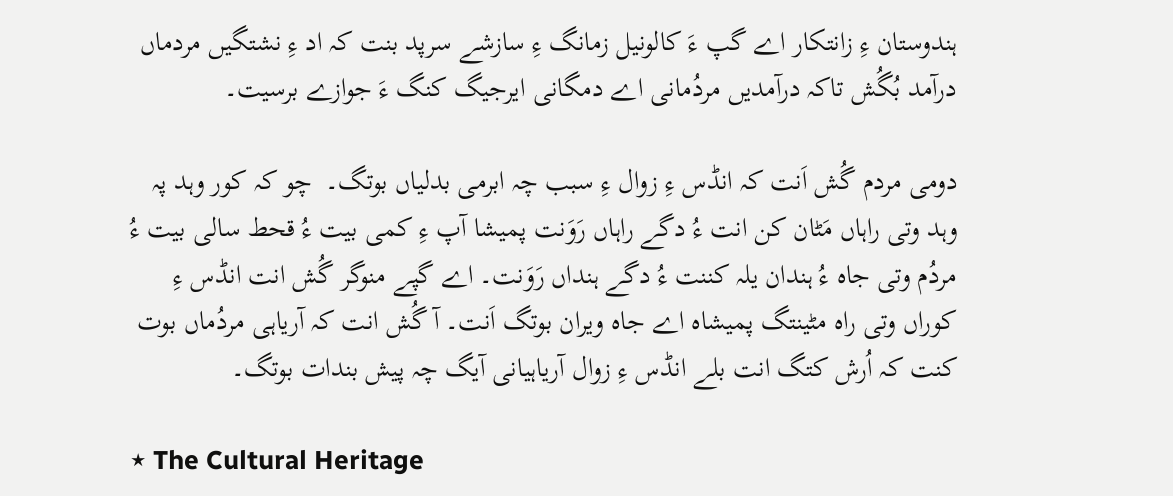ہندوستان ءِ زانتکار اے گپ ءَ کالونیل زمانگ ءِ سازشے سرپد بنت کہ اد ءِ نشتگیں مردماں درآمد بُگُش تاکہ درآمدیں مردُمانی اے دمگانی ایرجیگ کنگ ءَ جوازے برسیت۔

دومی مردم گُش اَنت کہ انڈس ءِ زوال ءِ سبب چہ ابرمی بدلیاں بوتگ۔  چو کہ کور وہد پہ وہد وتی راہاں مَٹان کن انت ءُ دگے راہاں رَوَنت پمیشا آپ ءِ کمی بیت ءُ قحط سالی بیت ءُ مردُم وتی جاہ ءُ ہندان یلہ کننت ءُ دگے ہنداں رَوَنت۔ اے گپے منوگر گُش انت انڈس ءِ کوراں وتی راہ مٹینتگ پمیشاہ اے جاہ ویران بوتگ اَنت۔ آ گُش انت کہ آریاہی مردُماں بوت کنت کہ اُرش کتگ انت بلے انڈس ءِ زوال آریاہیانی آیگ چہ پیش بندات بوتگ۔

٭ The Cultural Heritage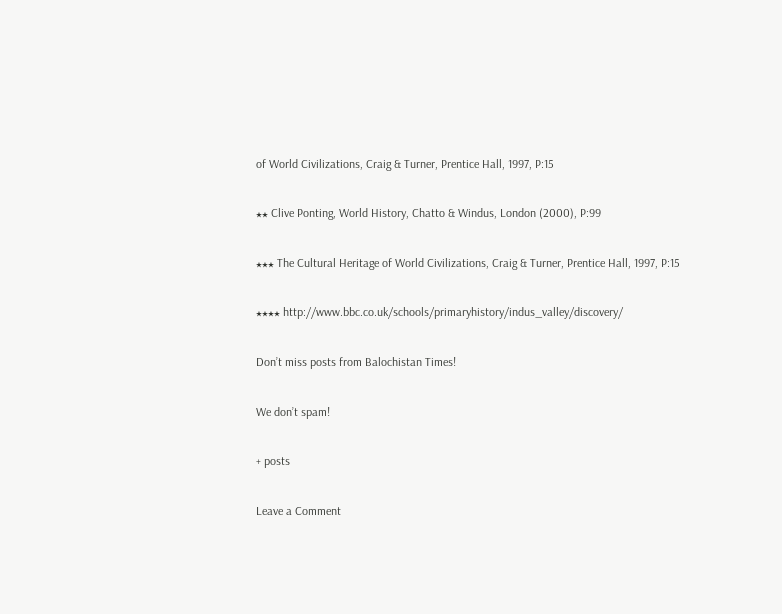of World Civilizations, Craig & Turner, Prentice Hall, 1997, P:15

٭٭ Clive Ponting, World History, Chatto & Windus, London (2000), P:99

٭٭٭ The Cultural Heritage of World Civilizations, Craig & Turner, Prentice Hall, 1997, P:15

٭٭٭٭ http://www.bbc.co.uk/schools/primaryhistory/indus_valley/discovery/

Don’t miss posts from Balochistan Times!

We don’t spam!

+ posts

Leave a Comment